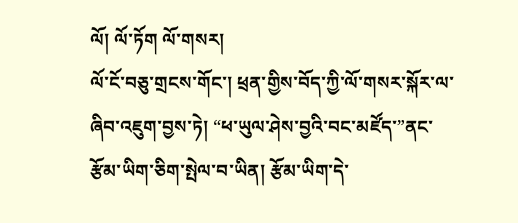ལོ། ལོ་ཏོག ལོ་གསར།
ལོ་ངོ་བཅུ་གྲངས་གོང་། ཕྲན་གྱིས་བོད་ཀྱི་ལོ་གསར་སྐོར་ལ་ཞིབ་འཇུག་བྱས་ཏེ། “ཕ་ཡུལ་ཤེས་བྱའི་བང་མཛོད་”ནང་རྩོམ་ཡིག་ཅིག་སྤེལ་བ་ཡིན། རྩོམ་ཡིག་དེ་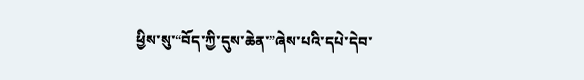ཕྱིས་སུ་“བོད་ཀྱི་དུས་ཆེན་”ཞེས་པའི་དཔེ་དེབ་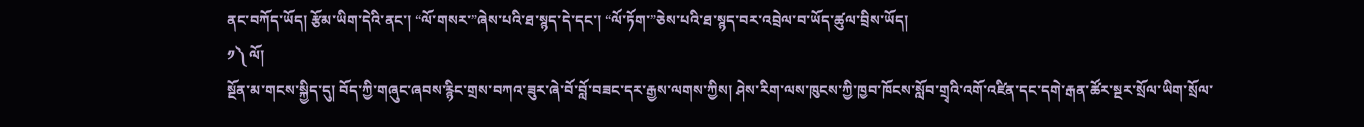ནང་བཀོད་ཡོད། རྩོམ་ཡིག་དེའི་ནང་། “ལོ་གསར་”ཞེས་པའི་ཐ་སྙད་དེ་དང་། “ལོ་ཏོག་”ཅེས་པའི་ཐ་སྙད་བར་འབྲེལ་བ་ཡོད་ཚུལ་བྲིས་ཡོད།
༡༽ ལོ།
སྔོན་མ་གངས་སྐྱིད་དུ། བོད་ཀྱི་གཞུང་ཞབས་རྙིང་གྲས་བཀའ་ཟུར་ཞེ་བོ་བློ་བཟང་དར་རྒྱས་ལགས་ཀྱིས། ཤེས་རིག་ལས་ཁུངས་ཀྱི་ཁྱབ་ཁོངས་སློབ་གྲྭའི་འགོ་འཛིན་དང་དགེ་རྒན་ཚོར་སྔར་སྲོལ་ཡིག་སྲོལ་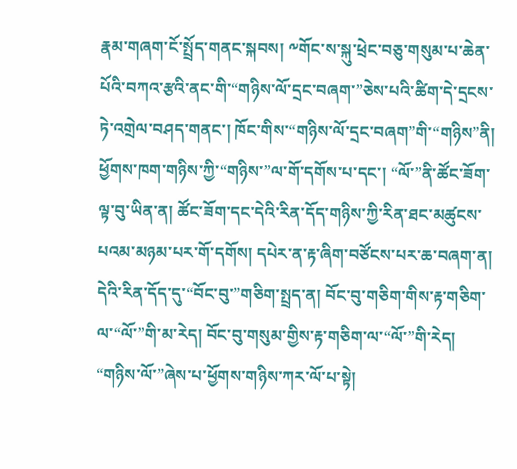རྣམ་གཞག་ངོ་སྤྲོད་གནང་སྐབས། ༸གོང་ས་སྐུ་ཕྲེང་བཅུ་གསུམ་པ་ཆེན་པོའི་བཀའ་རྩའི་ནང་གི་“གཉིས་ལོ་དྲང་བཞག་”ཅེས་པའི་ཚིག་དེ་དྲངས་ཏེ་འགྲེལ་བཤད་གནང་། ཁོང་གིས་“གཉིས་ལོ་དྲང་བཞག”གི་“གཉིས”ནི། ཕྱོགས་ཁག་གཉིས་ཀྱི་“གཉིས་”ལ་གོ་དགོས་པ་དང་། “ལོ་”ནི་ཚོང་ཟོག་ལྟ་བུ་ཡིན་ན། ཚོང་ཟོག་དང་དེའི་རིན་དོད་གཉིས་ཀྱི་རིན་ཐང་མཚུངས་པའམ་མཉམ་པར་གོ་དགོས། དཔེར་ན་རྟ་ཞིག་བཙོངས་པར་ཆ་བཞག་ན། དེའི་རིན་དོད་དུ་“བོང་བུ་”གཅིག་སྤྲད་ན། བོང་བུ་གཅིག་གིས་རྟ་གཅིག་ལ་“ལོ་”གི་མ་རེད། བོང་བུ་གསུམ་གྱིས་རྟ་གཅིག་ལ་“ལོ་”གི་རེད། “གཉིས་ལོ་”ཞེས་པ་ཕྱོགས་གཉིས་ཀར་ལོ་པ་སྟེ།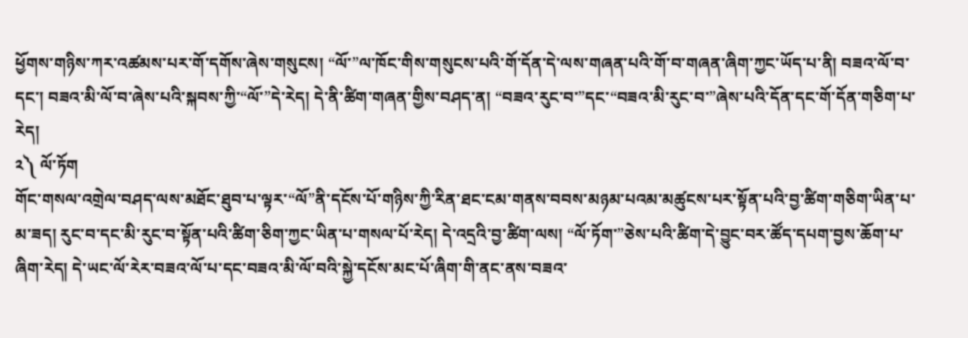ཕྱོགས་གཉིས་ཀར་འཚམས་པར་གོ་དགོས་ཞེས་གསུངས། “ལོ་”ལ་ཁོང་གིས་གསུངས་པའི་གོ་དོན་དེ་ལས་གཞན་པའི་གོ་བ་གཞན་ཞིག་ཀྱང་ཡོད་པ་ནི། བཟའ་ལོ་བ་དང་། བཟའ་མི་ལོ་བ་ཞེས་པའི་སྐབས་ཀྱི་“ལོ་”དེ་རེད། དེ་ནི་ཚིག་གཞན་གྱིས་བཤད་ན། “བཟའ་རུང་བ་”དང་“བཟའ་མི་རུང་བ་”ཞེས་པའི་དོན་དང་གོ་དོན་གཅིག་པ་རེད།
༢༽ ལོ་ཏོག
གོང་གསལ་འགྲེལ་བཤད་ལས་མཐོང་ཐུབ་པ་ལྟར་“ལོ”ནི་དངོས་པོ་གཉིས་ཀྱི་རིན་ཐང་ངམ་གནས་བབས་མཉམ་པའམ་མཚུངས་པར་སྟོན་པའི་བྱ་ཚིག་གཅིག་ཡིན་པ་མ་ཟད། རུང་བ་དང་མི་རུང་བ་སྟོན་པའི་ཚིག་ཅིག་ཀྱང་ཡིན་པ་གསལ་པོ་རེད། དེ་འདྲའི་བྱ་ཚིག་ལས། “ལོ་ཏོག་”ཅེས་པའི་ཚིག་དེ་བྱུང་བར་ཚོད་དཔག་བྱས་ཆོག་པ་ཞིག་རེད། དེ་ཡང་ལོ་རེར་བཟའ་ལོ་པ་དང་བཟའ་མི་ལོ་བའི་སྐྱེ་དངོས་མང་པོ་ཞིག་གི་ནང་ནས་བཟའ་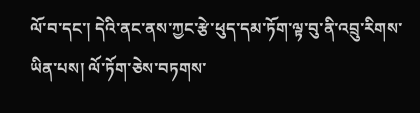ལོ་བ་དང་། དེའི་ནང་ནས་ཀྱང་རྩེ་ཕུད་དམ་ཏོག་ལྟ་བུ་ནི་འབྲུ་རིགས་ཡིན་པས། ལོ་ཏོག་ཅེས་བཏགས་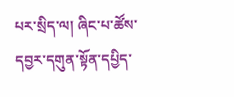པར་སྲིད་ལ། ཞིང་པ་ཚོས་དབྱར་དགུན་སྟོན་དཔྱིད་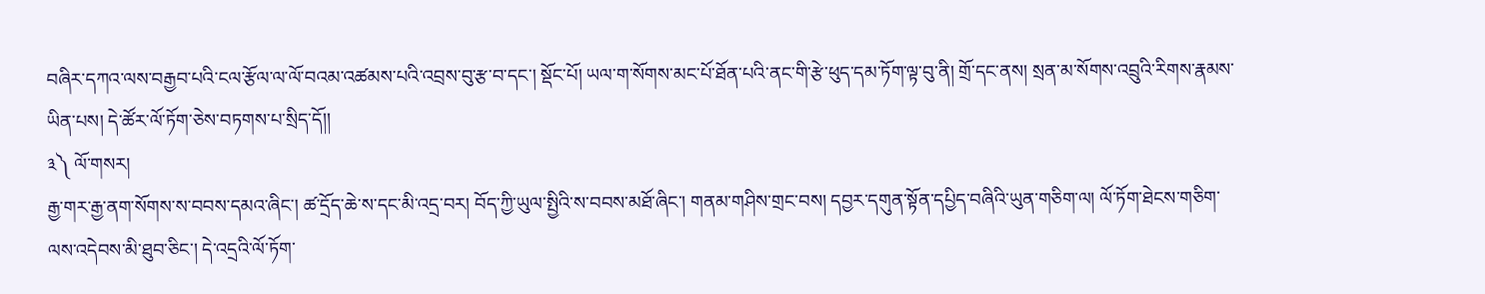བཞིར་དཀའ་ལས་བརྒྱབ་པའི་ངལ་རྩོལ་ལ་ལོ་བའམ་འཚམས་པའི་འབྲས་བུ་རྩ་བ་དང་། སྡོང་པོ། ཡལ་ག་སོགས་མང་པོ་ཐོན་པའི་ནང་གི་རྩེ་ཕུད་དམ་ཏོག་ལྟ་བུ་ནི། གྲོ་དང་ནས། སྲན་མ་སོགས་འབྲུའི་རིགས་རྣམས་ཡིན་པས། དེ་ཚོར་ལོ་ཏོག་ཅེས་བཏགས་པ་སྲིད་དོ།།
༣༽ ལོ་གསར།
རྒྱ་གར་རྒྱ་ནག་སོགས་ས་བབས་དམའ་ཞིང་། ཚ་དྲོད་ཆེ་ས་དང་མི་འདྲ་བར། བོད་ཀྱི་ཡུལ་སྤྱིའི་ས་བབས་མཐོ་ཞིང་། གནམ་གཤིས་གྲང་བས། དབྱར་དགུན་སྟོན་དཔྱིད་བཞིའི་ཡུན་གཅིག་ལ། ལོ་ཏོག་ཐེངས་གཅིག་ལས་འདེབས་མི་ཐུབ་ཅིང་། དེ་འདྲའི་ལོ་ཏོག་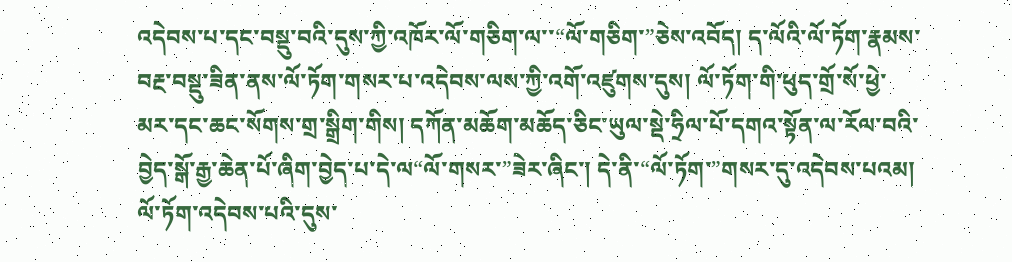འདེབས་པ་དང་བསྡུ་བའི་དུས་ཀྱི་འཁོར་ལོ་གཅིག་ལ་་“ལོ་གཅིག་”ཅེས་འབོད། ད་ལོའི་ལོ་ཏོག་རྣམས་བརྔ་བསྡུ་ཟིན་ནས་ལོ་ཏོག་གསར་པ་འདེབས་ལས་ཀྱི་འགོ་འཛུགས་དུས། ལོ་ཏོག་གི་ཕུད་གྲོ་སོ་ཕྱེ་མར་དང་ཆང་སོགས་གྲ་སྒྲིག་གིས། དཀོན་མཆོག་མཆོད་ཅིང་ཡུལ་སྡེ་ཧྲིལ་པོ་དགའ་སྟོན་ལ་རོལ་བའི་བྱེད་སྒོ་རྒྱ་ཆེན་པོ་ཞིག་བྱེད་པ་དེ་ལ“ལོ་གསར་”ཟེར་ཞིང་། དེ་ནི་“ལོ་ཏོག་”གསར་དུ་འདེབས་པའམ། ལོ་ཏོག་འདེབས་པའི་དུས་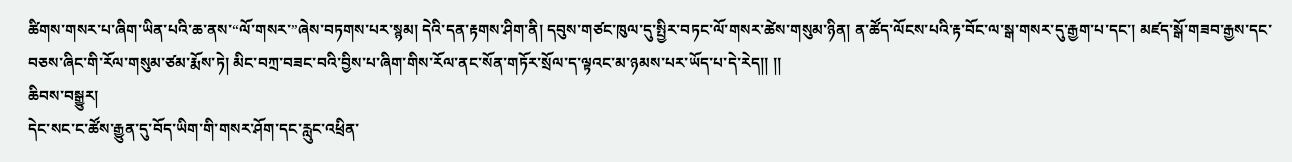ཚིགས་གསར་པ་ཞིག་ཡིན་པའི་ཆ་ནས་“ལོ་གསར་”ཞེས་བཏགས་པར་སྙམ། དེའི་དན་རྟགས་ཤིག་ནི། དབུས་གཙང་ཁུལ་དུ་སྤྱིར་བཏང་ལོ་གསར་ཚེས་གསུམ་ཉིན། ན་ཚོད་ལོངས་པའི་རྟ་བོང་ལ་སྒ་གསར་དུ་རྒྱག་པ་དང་། མཛད་སྒོ་གཟབ་རྒྱས་དང་བཅས་ཞིང་གི་རོལ་གསུམ་ཙམ་རྨོས་ཏེ། མིང་བཀྲ་བཟང་བའི་བྱིས་པ་ཞིག་གིས་རོལ་ནང་སོན་གཏོར་སྲོལ་ད་ལྟའང་མ་ཉམས་པར་ཡོད་པ་དེ་རེད།། །།
ཆིབས་བསྒྱུར།
དེང་སང་ང་ཚོས་རྒྱུན་དུ་བོད་ཡིག་གི་གསར་ཤོག་དང་རླུང་འཕྲིན་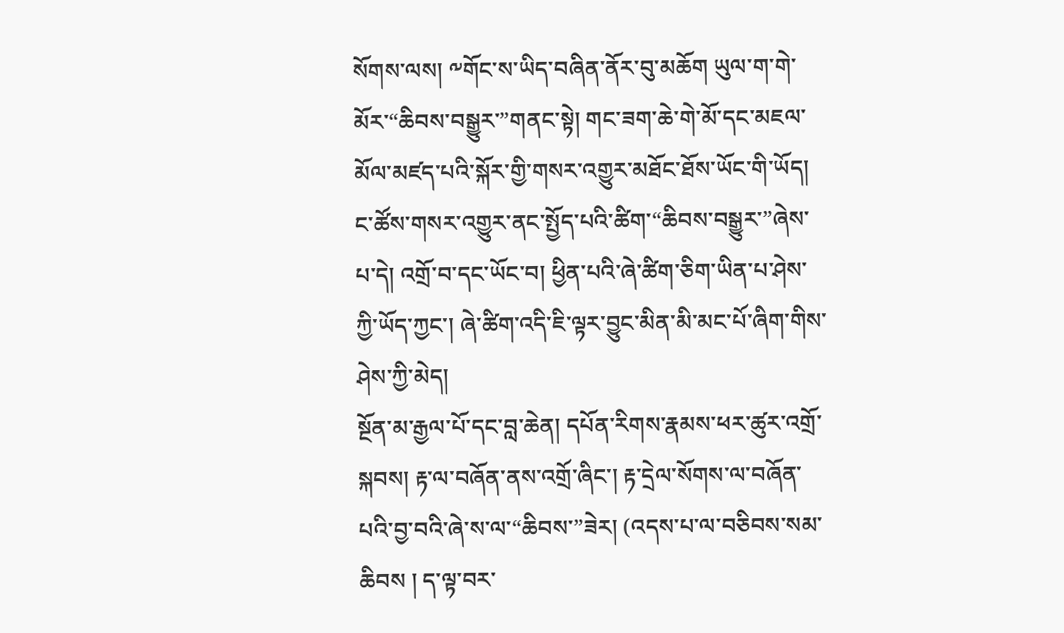སོགས་ལས། ༸གོང་ས་ཡིད་བཞིན་ནོར་བུ་མཆོག ཡུལ་ག་གེ་མོར་“ཆིབས་བསྒྱུར་”གནང་སྟེ། གང་ཟག་ཆེ་གེ་མོ་དང་མཇལ་མོལ་མཛད་པའི་སྐོར་གྱི་གསར་འགྱུར་མཐོང་ཐོས་ཡོང་གི་ཡོད། ང་ཚོས་གསར་འགྱུར་ནང་སྤྱོད་པའི་ཚིག་“ཆིབས་བསྒྱུར་”ཞེས་པ་དེ། འགྲོ་བ་དང་ཡོང་བ། ཕྱིན་པའི་ཞེ་ཚིག་ཅིག་ཡིན་པ་ཤེས་ཀྱི་ཡོད་ཀྱང་། ཞེ་ཚིག་འདི་ཇི་ལྟར་བྱུང་མིན་མི་མང་པོ་ཞིག་གིས་ཤེས་ཀྱི་མེད།
སྔོན་མ་རྒྱལ་པོ་དང་བླ་ཆེན། དཔོན་རིགས་རྣམས་ཕར་ཚུར་འགྲོ་སྐབས། རྟ་ལ་བཞོན་ནས་འགྲོ་ཞིང་། རྟ་དྲེལ་སོགས་ལ་བཞོན་པའི་བྱ་བའི་ཞེ་ས་ལ་“ཆིབས་”ཟེར། (འདས་པ་ལ་བཅིབས་སམ་ཆིབས ། ད་ལྟ་བར་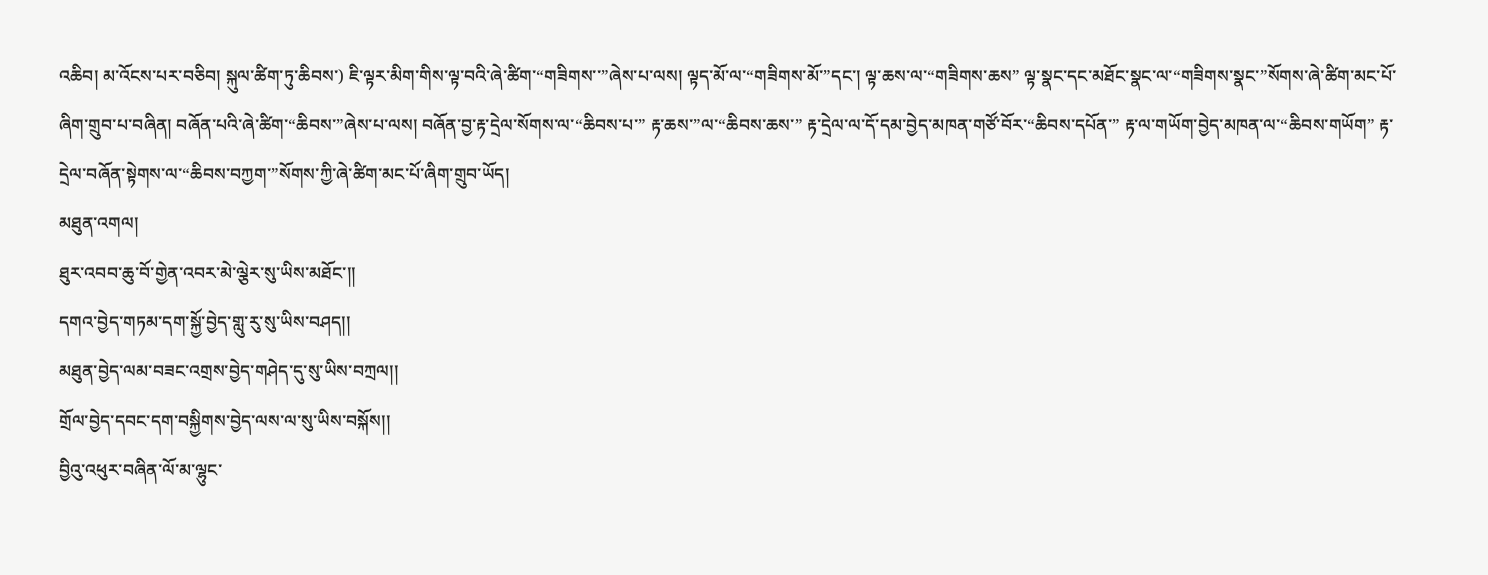འཆིབ། མ་འོངས་པར་བཅིབ། སྐུལ་ཚིག་ཏུ་ཆིབས་) ཇི་ལྟར་མིག་གིས་ལྟ་བའི་ཞེ་ཚིག་“གཟིགས་་”ཞེས་པ་ལས། ལྟད་མོ་ལ་“གཟིགས་མོ་”དང་། ལྟ་ཆས་ལ་“གཟིགས་ཆས” ལྟ་སྣང་དང་མཐོང་སྣང་ལ་“གཟིགས་སྣང་”སོགས་ཞེ་ཚིག་མང་པོ་ཞིག་གྲུབ་པ་བཞིན། བཞོན་པའི་ཞེ་ཚིག་“ཆིབས་”ཞེས་པ་ལས། བཞོན་བྱ་རྟ་དྲེལ་སོགས་ལ་“ཆིབས་པ་” རྟ་ཆས་”ལ་“ཆིབས་ཆས་” རྟ་དྲེལ་ལ་དོ་དམ་བྱེད་མཁན་གཙོ་བོར་“ཆིབས་དཔོན་” རྟ་ལ་གཡོག་བྱེད་མཁན་ལ་“ཆིབས་གཡོག” རྟ་དྲེལ་བཞོན་སྟེགས་ལ་“ཆིབས་བཀྱག་”སོགས་ཀྱི་ཞེ་ཚིག་མང་པོ་ཞིག་གྲུབ་ཡོད།
མཐུན་འགལ།
ཐུར་འབབ་ཆུ་བོ་གྱེན་འབར་མེ་ལྕེར་སུ་ཡིས་མཐོང་།།
དགའ་བྱེད་གཏམ་དག་སྐྱོ་བྱེད་གླུ་རུ་སུ་ཡིས་བཤད།།
མཐུན་བྱེད་ལམ་བཟང་འགྲས་བྱེད་གཤེད་དུ་སུ་ཡིས་བཀྲལ།།
གྲོལ་བྱེད་དབང་དག་བསྐྱིགས་བྱེད་ལས་ལ་སུ་ཡིས་བསྐོས།།
བྱིའུ་འཕུར་བཞིན་ལོ་མ་ལྷུང་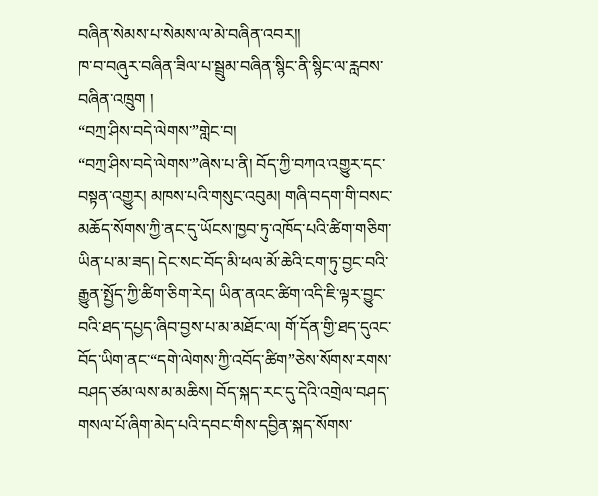བཞིན་སེམས་པ་སེམས་ལ་མེ་བཞིན་འབར།།
ཁ་བ་བཞུར་བཞིན་ཟིལ་པ་སྦྲུམ་བཞིན་སྙིང་ནི་སྙིང་ལ་རླབས་བཞིན་འཁྲུག །
“བཀྲ་ཤིས་བདེ་ལེགས་”གླེང་བ།
“བཀྲ་ཤིས་བདེ་ལེགས་”ཞེས་པ་ནི། བོད་ཀྱི་བཀའ་འགྱུར་དང་བསྟན་འགྱུར། མཁས་པའི་གསུང་འབུམ། གཞི་བདག་གི་བསང་མཆོད་སོགས་ཀྱི་ནང་དུ་ཡོངས་ཁྱབ་ཏུ་འཁོད་པའི་ཚིག་གཅིག་ཡིན་པ་མ་ཟད། དེང་སང་བོད་མི་ཕལ་མོ་ཆེའི་ངག་ཏུ་བྱང་བའི་རྒྱུན་སྤྱོད་ཀྱི་ཚིག་ཅིག་རེད། ཡིན་ནའང་ཚིག་འདི་ཇི་ལྟར་བྱུང་བའི་ཐད་དཔྱད་ཞིབ་བྱས་པ་མ་མཐོང་ལ། གོ་དོན་གྱི་ཐད་དུའང་བོད་ཡིག་ནང་“དགེ་ལེགས་ཀྱི་འབོད་ཚིག”ཅེས་སོགས་རགས་བཤད་ཙམ་ལས་མ་མཆིས། བོད་སྐད་རང་དུ་དེའི་འགྲེལ་བཤད་གསལ་པོ་ཞིག་མེད་པའི་དབང་གིས་དབྱིན་སྐད་སོགས་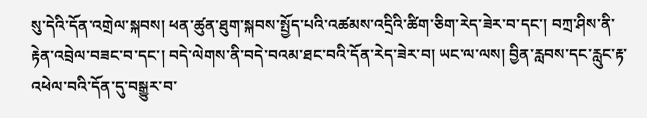སུ་དེའི་དོན་འགྲེལ་སྐབས། ཕན་ཚུན་ཐུག་སྐབས་སྤྱོད་པའི་འཚམས་འདྲིའི་ཚིག་ཅིག་རེད་ཟེར་བ་དང་། བཀྲ་ཤིས་ནི་རྟེན་འབྲེལ་བཟང་བ་དང་། བདེ་ལེགས་ནི་བདེ་བའམ་ཐང་བའི་དོན་རེད་ཟེར་བ། ཡང་ལ་ལས། བྱིན་རླབས་དང་རླུང་རྟ་འཕེལ་བའི་དོན་དུ་བསྒྱུར་བ་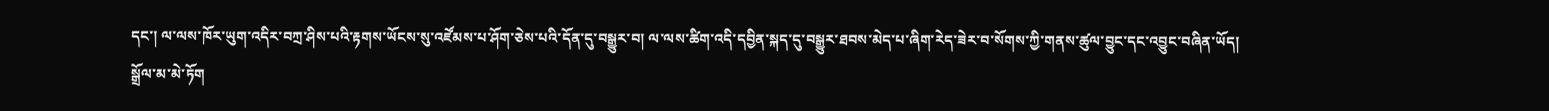དང་། ལ་ལས་ཁོར་ཡུག་འདིར་བཀྲ་ཤིས་པའི་རྟགས་ཡོངས་སུ་འཛོམས་པ་ཤོག་ཅེས་པའི་དོན་དུ་བསྒྱུར་བ། ལ་ལས་ཚིག་འདི་དབྱིན་སྐད་དུ་བསྒྱུར་ཐབས་མེད་པ་ཞིག་རེད་ཟེར་བ་སོགས་ཀྱི་གནས་ཚུལ་བྱུང་དང་འབྱུང་བཞིན་ཡོད།
སྒྲོལ་མ་མེ་ཏོག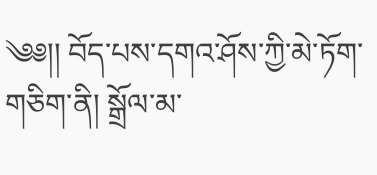༄༅།། བོད་པས་དགའ་ཤོས་ཀྱི་མེ་ཏོག་གཅིག་ནི། སྒྲོལ་མ་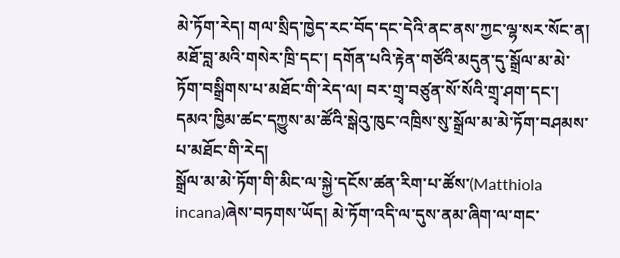མེ་ཏོག་རེད། གལ་སྲིད་ཁྱེད་རང་བོད་དང་དེའི་ནང་ནས་ཀྱང་ལྷ་སར་སོང་ན། མཐོ་བླ་མའི་གསེར་ཁྲི་དང་། དགོན་པའི་རྟེན་གཙོའི་མདུན་དུ་སྒྲོལ་མ་མེ་ཏོག་བསྒྲིགས་པ་མཐོང་གི་རེད་ལ། བར་གྲྭ་བཙུན་སོ་སོའི་གྲྭ་ཤག་དང་། དམའ་ཁྱིམ་ཚང་དཀྱུས་མ་ཚོའི་སྒེའུ་ཁུང་འཁྲིས་སུ་སྒྲོལ་མ་མེ་ཏོག་བཤམས་པ་མཐོང་གི་རེད།
སྒྲོལ་མ་མེ་ཏོག་གི་མིང་ལ་སྐྱེ་དངོས་ཚན་རིག་པ་ཚོས་(Matthiola incana)ཞེས་བཏགས་ཡོད། མེ་ཏོག་འདི་ལ་དུས་ནམ་ཞིག་ལ་གང་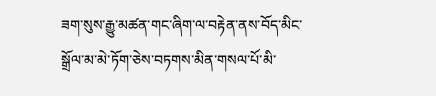ཟག་སུས་རྒྱུ་མཚན་གང་ཞིག་ལ་བརྟེན་ནས་བོད་མིང་སྒྲོལ་མ་མེ་ཏོག་ཅེས་བཏགས་མིན་གསལ་པོ་མི་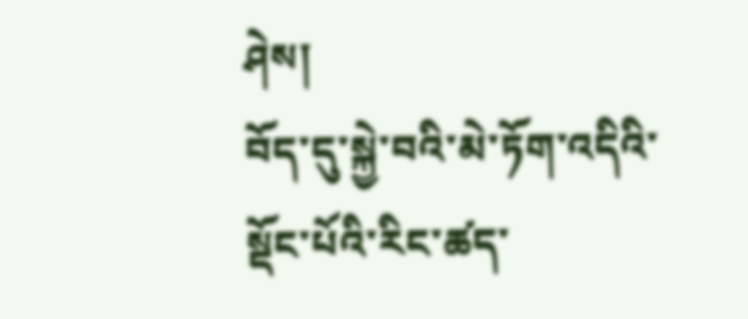ཤེས།
བོད་དུ་སྐྱེ་བའི་མེ་ཏོག་འདིའི་སྡོང་པོའི་རིང་ཚད་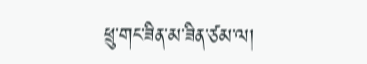ཕྲུ་གང་ཟིན་མ་ཟིན་ཙམ་ལ།